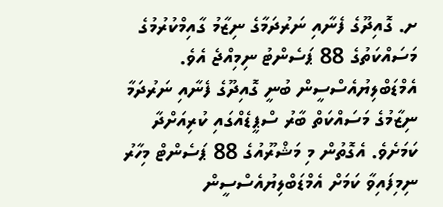ށ. ގޮއިދޫގެ ފެނާއި ނަރުދަމާގެ ނިޒާމު ގާއިމްކުރުމުގެ މަސައްކަތުގެ 88 ޕަސެންޓު ނިމިއްޖެ އެވެ.
އެމްޑަބްލިޔުއެސްސީން ބުނީ ގޮއިދޫގެ ފެނާއި ނަރުދަމާ ނިޒާމުގެ މަސައްކަތް ބާރު ސްޕީޑެއްގައި ކުރިއަށްދާ ކަމަށެވެ. އެގޮތުން މި މަޝްރޫއުގެ 88 ޕަސެންޓް މިހާރު ނިމިފައިވާ ކަމަށް އެމްޑަބްލިޔުއެސްސީން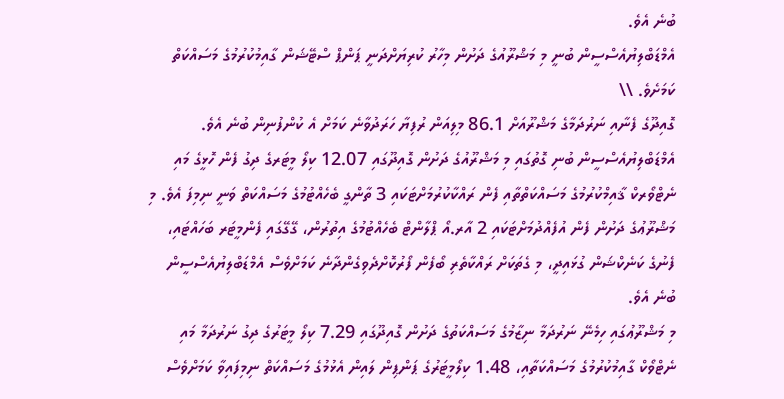ބުނެ އެވެ.
އެމްޑަބްލިޔުއެސްސީން ބުނީ މި މަޝްރޫއުގެ ދަށުން މިހާރު ކުރިޔަށްދަނީ ޕަންޕް ސްޓޭޝަން ގާއިމުކުރުމުގެ މަސައްކަތް ކަމަށެވެ. \\
ގޮއިދޫގެ ފެނާއި ނަރުދަމާގެ މަޝްރޫއަށް 86.1 މިލިއަން ރުފިޔާ ހަރަދުވާނެ ކަމަށް އެ ކުންފުނިން ބުނެ އެވެ.
އެމްޑަބްލިޔުއެސްސީން ބުނި ގޮތުގައި މި މަޝްރޫއުގެ ދަށުން ގޮއިދޫގައި 12.07 ކިލޯ މީޓަރގެ ދިގު ފެން ހޮޅީގެ މައި ނެޓްވޯރކް ޤާއިމްކުރުމުގެ މަސައްކަތްތާއި ފެން ރައްކާކުރުމަށްޓަކައި 3 ތާންގީ ބެހެއްޓުމުގެ މަސައްކަތް ވަނީ ނިމިފަ އެވެ. މި މަޝްރޫޢުގެ ދަށުން ފެން އުފެއްދުމަށްޓަކައި 2 އާރ.އޯ ޕްލާންޓް ބެހެއްޓުމުގެ އިތުރުން، ގޭގޭގައި ފެންމީޓަރ ބަހައްޓައި، ފެނުގެ ކަނެކްޝަން ގުޅައިދީ، މި ގެތަކަށް ރައްކާތެރި ބޯފެން ފޯރުކޮށްދެވިގެންދާނެ ކަމަށްވެސް އެމްޑަބްލިޔުއެސްސީން ބުނެ އެވެ.
މި މަޝްރޫޢުގައި ހިމެނޭ ނަރުދަމާ ނިޒާމުގެ މަސައްކަތުގެ ދަށުން ގޮއިދޫގައި 7.29 ކިލޯ މީޓަރުގެ ދިގު ނަރުދަމާ މައި ނެޓްވޯކް ގާއިމުކުރުމުގެ މަސައްކަތާއި، 1.48 ކިލޯމީޓަރުގެ ޕަންޕިން ލައިން އެޅުމުގެ މަސައްކަތް ނިމިފައިވާ ކަމަށްވެސް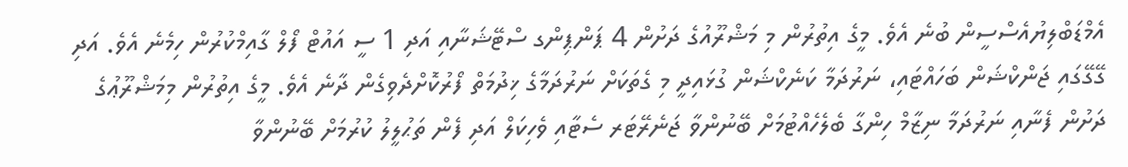އެމްޑަބްލިޔުއެސްސީން ބުނެ އެވެ. މީގެ އިތުރުން މި މަޝްރޫއުގެ ދަށުން 4 ޕަންޕިންގ ސްޓޭޝަނާއި އަދި 1 ސީ އައުޓް ފޯލް ގާއިމްކުރުން ހިމެނެ އެވެ. އަދި ގޭގޭގައި ޖަންކްޝަން ބަހައްޓައި، ނަރުދަމާ ކަނެކްޝަން ގުޅައިދީ މި ގެތަކަށް ނަރުދަމާގެ ޚިދުމަތް ފޯރުކޮށްދެވިގެން ދާނެ އެވެ. މީގެ އިތުރުން މިމަޝްރޫޢުގެ ދަށުން ފެނާއި ނަރުދަމާ ނިޒާމް ހިންގާ ބެލެހެއްޓުމަށް ބޭނުންވާ ޖަނެރޭޓަރ ސެޓާއި ވެހިކަލް އަދި ފެން ތަޙުލީލު ކުރުމަށް ބޭނުންވާ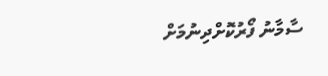ސާމާނު ފޯރުކޮށްދިނުމަށް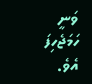ވަނީ ހަމަޖެހިފަ އެވެ.